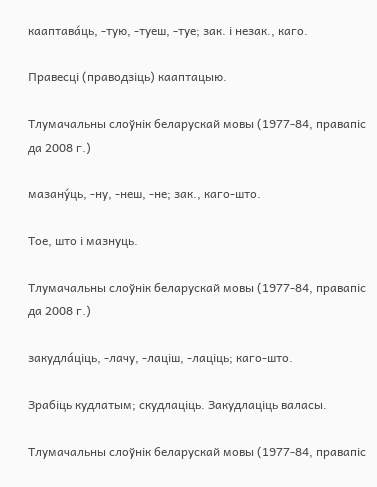кааптава́ць, ‑тую, ‑туеш, ‑туе; зак. і незак., каго.

Правесці (праводзіць) кааптацыю.

Тлумачальны слоўнік беларускай мовы (1977-84, правапіс да 2008 г.)

мазану́ць, ‑ну, ‑неш, ‑не; зак., каго-што.

Тое, што і мазнуць.

Тлумачальны слоўнік беларускай мовы (1977-84, правапіс да 2008 г.)

закудла́ціць, ‑лачу, ‑лаціш, ‑лаціць; каго-што.

Зрабіць кудлатым; скудлаціць. Закудлаціць валасы.

Тлумачальны слоўнік беларускай мовы (1977-84, правапіс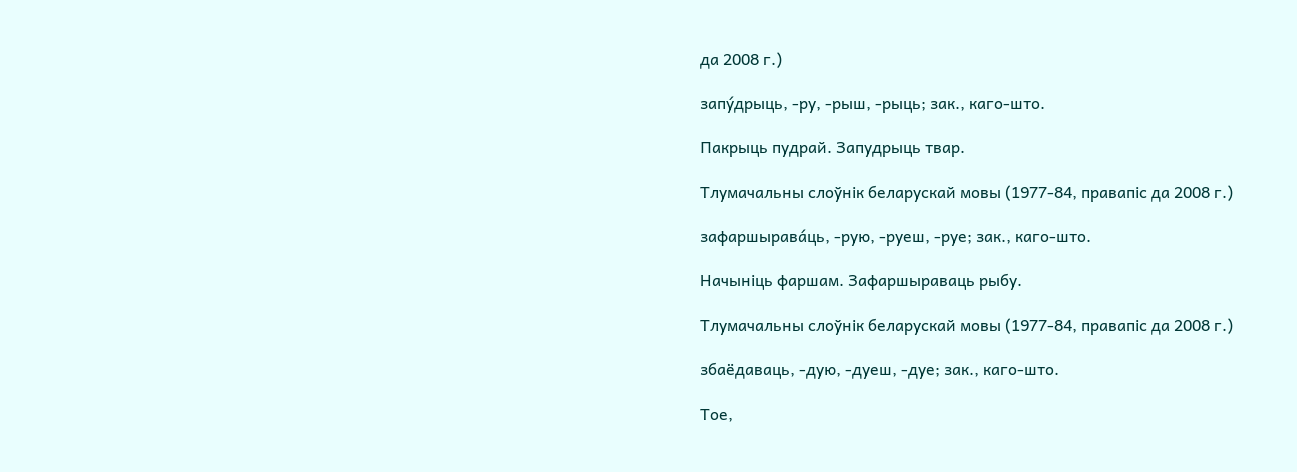да 2008 г.)

запу́дрыць, ‑ру, ‑рыш, ‑рыць; зак., каго-што.

Пакрыць пудрай. Запудрыць твар.

Тлумачальны слоўнік беларускай мовы (1977-84, правапіс да 2008 г.)

зафаршырава́ць, ‑рую, ‑руеш, ‑руе; зак., каго-што.

Начыніць фаршам. Зафаршыраваць рыбу.

Тлумачальны слоўнік беларускай мовы (1977-84, правапіс да 2008 г.)

збаёдаваць, ‑дую, ‑дуеш, ‑дуе; зак., каго-што.

Тое,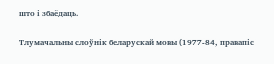што і збаёдаць.

Тлумачальны слоўнік беларускай мовы (1977-84, правапіс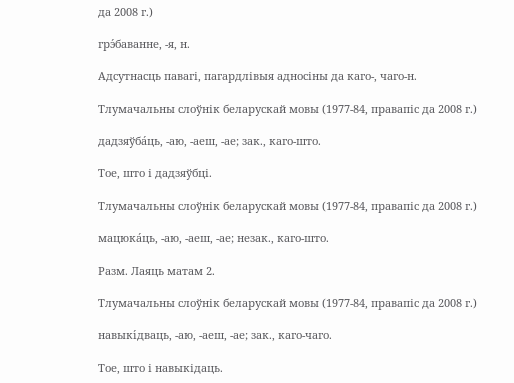да 2008 г.)

грэ́баванне, ‑я, н.

Адсутнасць павагі, пагардлівыя адносіны да каго‑, чаго‑н.

Тлумачальны слоўнік беларускай мовы (1977-84, правапіс да 2008 г.)

дадзяўба́ць, ‑аю, ‑аеш, ‑ае; зак., каго-што.

Тое, што і дадзяўбці.

Тлумачальны слоўнік беларускай мовы (1977-84, правапіс да 2008 г.)

мацюка́ць, ‑аю, ‑аеш, ‑ае; незак., каго-што.

Разм. Лаяць матам 2.

Тлумачальны слоўнік беларускай мовы (1977-84, правапіс да 2008 г.)

навыкі́дваць, ‑аю, ‑аеш, ‑ае; зак., каго-чаго.

Тое, што і навыкідаць.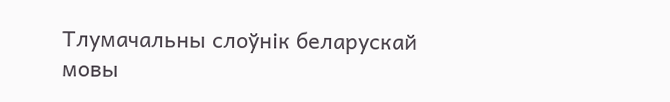Тлумачальны слоўнік беларускай мовы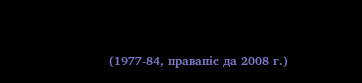(1977-84, правапіс да 2008 г.)